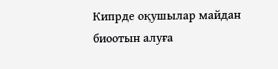Кипрде оқушылар майдан биоотын алуға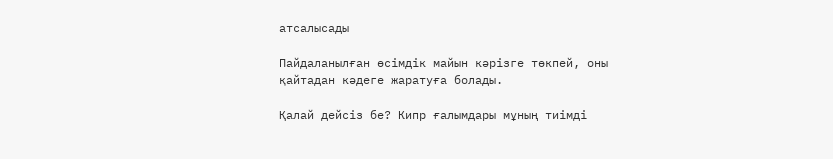атсалысады

Пайдаланылған өсімдік майын кәрізге төкпей, оны қайтадан кәдеге жаратуға болады.

Қалай дейсіз бе? Кипр ғалымдары мұның тиімді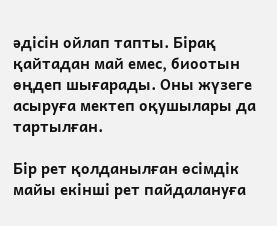әдісін ойлап тапты. Бірақ қайтадан май емес, биоотын өңдеп шығарады. Оны жүзеге асыруға мектеп оқушылары да тартылған.

Бір рет қолданылған өсімдік майы екінші рет пайдалануға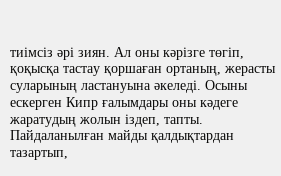тиімсіз әрі зиян. Ал оны кәрізге төгіп, қоқысқа тастау қоршаған ортаның, жерасты суларының ластануына әкеледі. Осыны ескерген Кипр ғалымдары оны кәдеге жаратудың жолын іздеп, тапты. Пайдаланылған майды қалдықтардан тазартып,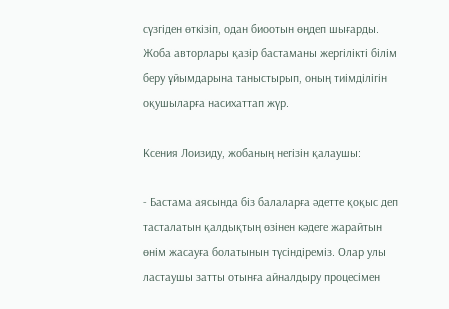сүзгіден өткізіп, одан биоотын өңдеп шығарды. Жоба авторлары қазір бастаманы жергілікті білім беру ұйымдарына таныстырып, оның тиімділігін оқушыларға насихаттап жүр.

Ксения Лоизиду, жобаның негізін қалаушы:

- Бастама аясында біз балаларға әдетте қоқыс деп тасталатын қалдықтың өзінен кәдеге жарайтын өнім жасауға болатынын түсіндіреміз. Олар улы ластаушы затты отынға айналдыру процесімен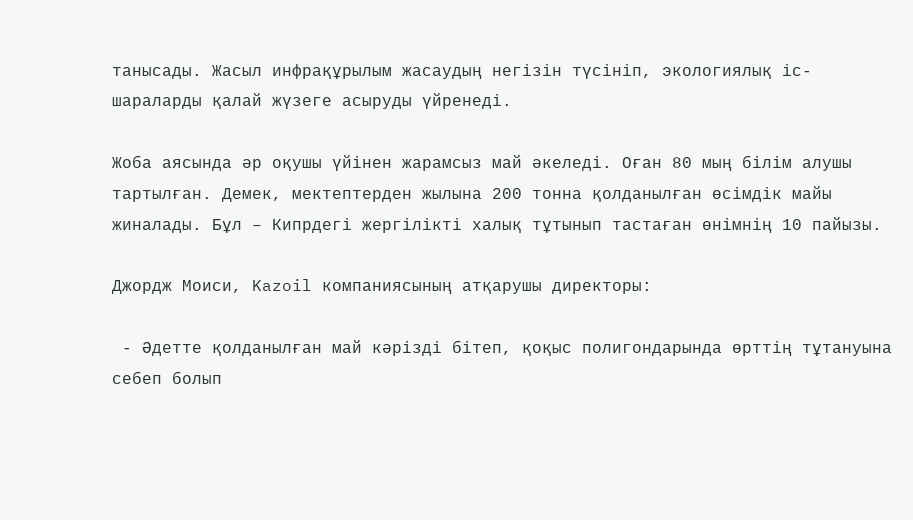танысады. Жасыл инфрақұрылым жасаудың негізін түсініп, экологиялық іс-шараларды қалай жүзеге асыруды үйренеді.

Жоба аясында әр оқушы үйінен жарамсыз май әкеледі. Оған 80 мың білім алушы тартылған. Демек, мектептерден жылына 200 тонна қолданылған өсімдік майы жиналады. Бұл – Кипрдегі жергілікті халық тұтынып тастаған өнімнің 10 пайызы.

Джордж Моиси, Kazoil компаниясының атқарушы директоры:

 - Әдетте қолданылған май кәрізді бітеп, қоқыс полигондарында өрттің тұтануына себеп болып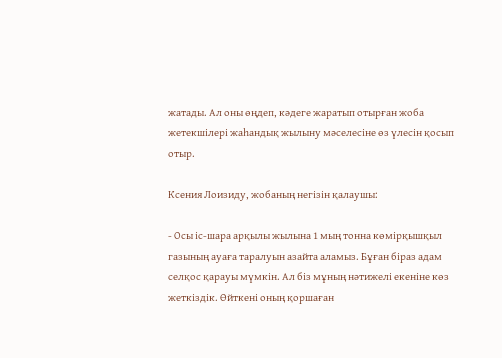жатады. Ал оны өңдеп, кәдеге жаратып отырған жоба жетекшілері жаһандық жылыну мәселесіне өз үлесін қосып отыр.

Ксения Лоизиду, жобаның негізін қалаушы:

- Осы іс-шара арқылы жылына 1 мың тонна көмірқышқыл газының ауаға таралуын азайта аламыз. Бұған біраз адам селқос қарауы мүмкін. Ал біз мұның нәтижелі екеніне көз жеткіздік. Өйткені оның қоршаған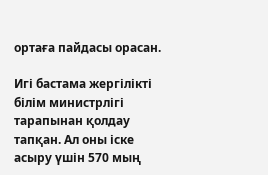ортаға пайдасы орасан.

Игі бастама жергілікті білім министрлігі тарапынан қолдау тапқан. Ал оны іске асыру үшін 570 мың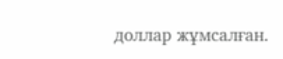доллар жұмсалған.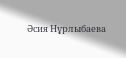Әсия Нұрлыбаева